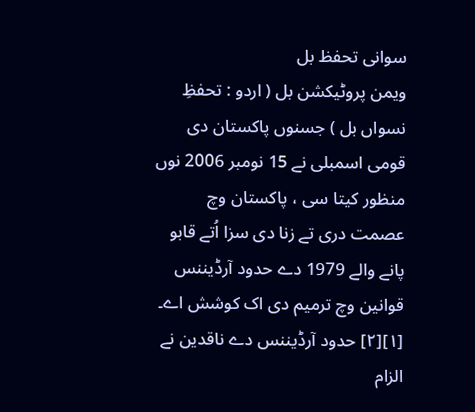سوانی تحفظ بل
ویمن پروٹیکشن بل ( اردو : تحفظِ نسواں بل ) جسنوں پاکستان دی قومی اسمبلی نے 15 نومبر 2006 نوں منظور کيتا سی ، پاکستان وچ عصمت دری تے زنا دی سزا اُتے قابو پانے والے 1979 دے حدود آرڈیننس قوانین وچ ترمیم دی اک کوشش اے۔ [۱][۲] حدود آرڈیننس دے ناقدین نے الزام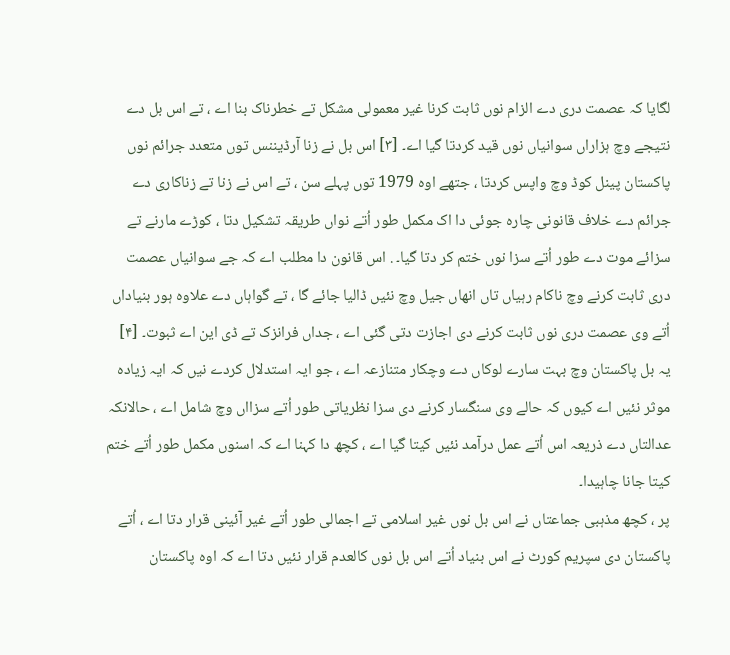لگایا کہ عصمت دری دے الزام نوں ثابت کرنا غیر معمولی مشکل تے خطرناک بنا اے ، تے اس بل دے نتیجے وچ ہزاراں سوانیاں نوں قید کردتا گیا اے۔ [۳] اس بل نے زنا آرڈیننس توں متعدد جرائم نوں پاکستان پینل کوڈ وچ واپس کردتا ، جتھے اوہ 1979 توں پہلے سن ، تے اس نے زنا تے زناکاری دے جرائم دے خلاف قانونی چارہ جوئی دا اک مکمل طور اُتے نواں طریقہ تشکیل دتا ، کوڑے مارنے تے سزائے موت دے طور اُتے سزا نوں ختم کر دتا گیا۔ . اس قانون دا مطلب اے کہ جے سوانیاں عصمت دری ثابت کرنے وچ ناکام رہیاں تاں انھاں جیل وچ نئيں ڈالیا جائے گا ، تے گواہاں دے علاوہ ہور بنیاداں اُتے وی عصمت دری نوں ثابت کرنے دی اجازت دتی گئی اے ، جداں فرانزک تے ڈی این اے ثبوت۔ [۴]
یہ بل پاکستان وچ بہت سارے لوکاں دے وچکار متنازعہ اے ، جو ایہ استدلال کردے نيں کہ ایہ زیادہ موثر نئيں اے کیوں کہ حالے وی سنگسار کرنے دی سزا نظریاتی طور اُتے سزااں وچ شامل اے ، حالانکہ عدالتاں دے ذریعہ اس اُتے عمل درآمد نئيں کيتا گیا اے ، کچھ دا کہنا اے کہ اسنوں مکمل طور اُتے ختم کيتا جانا چاہیدا۔
پر ، کچھ مذہبی جماعتاں نے اس بل نوں غیر اسلامی تے اجمالی طور اُتے غیر آئینی قرار دتا اے ، اُتے پاکستان دی سپریم کورٹ نے اس بنیاد اُتے اس بل نوں کالعدم قرار نئيں دتا اے کہ اوہ پاکستان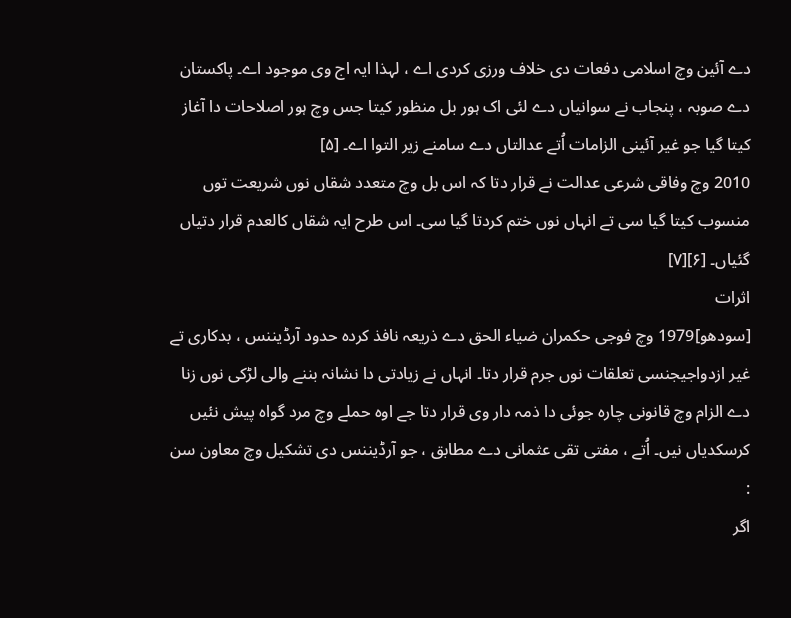دے آئین وچ اسلامی دفعات دی خلاف ورزی کردی اے ، لہذا ایہ اج وی موجود اے۔ پاکستان دے صوبہ ، پنجاب نے سوانیاں دے لئی اک ہور بل منظور کيتا جس وچ ہور اصلاحات دا آغاز کيتا گیا جو غیر آئینی الزامات اُتے عدالتاں دے سامنے زیر التوا اے۔ [۵]
2010 وچ وفاقی شرعی عدالت نے قرار دتا کہ اس بل وچ متعدد شقاں نوں شریعت توں منسوب کيتا گیا سی تے انہاں نوں ختم کردتا گیا سی۔ اس طرح ایہ شقاں کالعدم قرار دتیاں گئیاں۔ [۶][۷]
اثرات
[سودھو]1979 وچ فوجی حکمران ضیاء الحق دے ذریعہ نافذ کردہ حدود آرڈیننس ، بدکاری تے غیر ازدواجیجنسی تعلقات نوں جرم قرار دتا۔ انہاں نے زیادتی دا نشانہ بننے والی لڑکی نوں زنا دے الزام وچ قانونی چارہ جوئی دا ذمہ دار وی قرار دتا جے اوہ حملے وچ مرد گواہ پیش نئيں کرسکدیاں نيں۔ اُتے ، مفتی تقی عثمانی دے مطابق ، جو آرڈیننس دی تشکیل وچ معاون سن :
اگر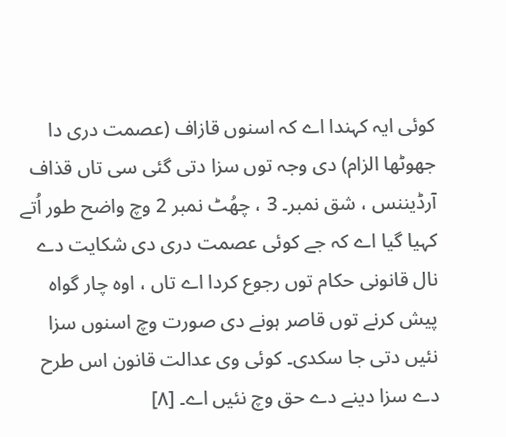کوئی ایہ کہندا اے کہ اسنوں قازاف (عصمت دری دا جھوٹھا الزام) دی وجہ توں سزا دتی گئی سی تاں قذاف آرڈیننس ، شق نمبر۔ 3 ، چھُٹ نمبر 2 وچ واضح طور اُتے کہیا گیا اے کہ جے کوئی عصمت دری دی شکایت دے نال قانونی حکام توں رجوع کردا اے تاں ، اوہ چار گواہ پیش کرنے توں قاصر ہونے دی صورت وچ اسنوں سزا نئيں دتی جا سکدی۔ کوئی وی عدالت قانون اس طرح دے سزا دینے دے حق وچ نئيں اے۔ [۸]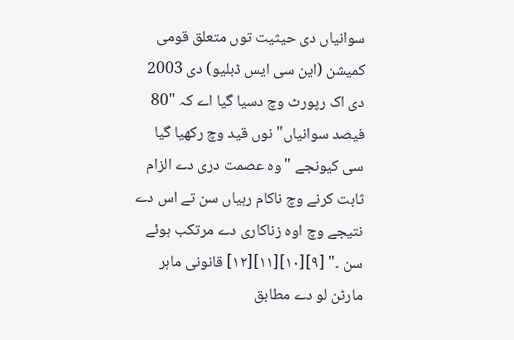سوانیاں دی حیثیت توں متعلق قومی کمیشن (این سی ایس ڈبلیو) دی 2003 دی اک رپورٹ وچ دسیا گیا اے کہ "80 فیصد سوانیاں" نوں قید وچ رکھیا گیا سی کیونجے "وہ عصمت دری دے الزام ثابت کرنے وچ ناکام رہیاں سن تے اس دے نتیجے وچ اوہ زناکاری دے مرتکب ہوئے سن ۔" [۹][۱۰][۱۱][۱۲] قانونی ماہر مارٹن لو دے مطابق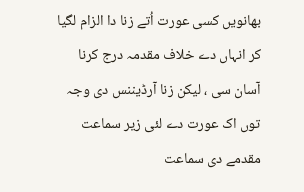بھانويں کسی عورت اُتے زنا دا الزام لگیا کر انہاں دے خلاف مقدمہ درج کرنا آسان سی ، لیکن زنا آرڈیننس دی وجہ توں اک عورت دے لئی زیر سماعت مقدمے دی سماعت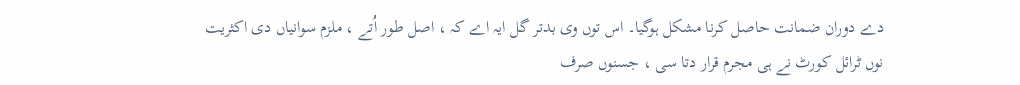دے دوران ضمانت حاصل کرنا مشکل ہوگیا۔ اس توں وی بدتر گل ایہ اے کہ ، اصل طور اُتے ، ملزم سوانیاں دی اکثریت نوں ٹرائل کورٹ نے ہی مجرم قرار دتا سی ، جسنوں صرف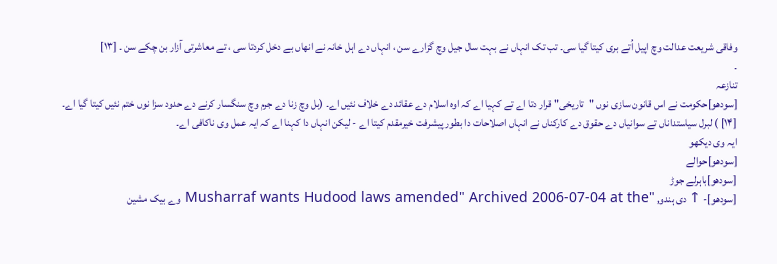وفاقی شریعت عدالت وچ اپیل اُتے بری کيتا گیا سی۔ تب تک انہاں نے بہت سال جیل وچ گزارے سن ، انہاں دے اہل خانہ نے انھاں بے دخل کردتا سی ، تے معاشرتی آزار بن چکے سن ۔ [۱۳]
۔
تنازعہ
[سودھو]حکومت نے اس قانون سازی نوں "تاریخی" قرار دتا اے تے کہیا اے کہ اوہ اسلام دے عقائد دے خلاف نئيں اے۔ (بل وچ زنا دے جرم وچ سنگسار کرنے دے حدود سزا نوں ختم نئيں کيتا گیا اے۔ [۱۴] ) لبرل سیاستداناں تے سوانیاں دے حقوق دے کارکناں نے انہاں اصلاحات دا بطور پیشرفت خیرمقدم کيتا اے - لیکن انہاں دا کہنا اے کہ ایہ عمل وی ناکافی اے۔
ایہ وی دیکھو
[سودھو]حوالے
[سودھو]باہرلے جوڑ
[سودھو]- ↑ دی ہندو, "Musharraf wants Hudood laws amended" Archived 2006-07-04 at the وے بیک مشین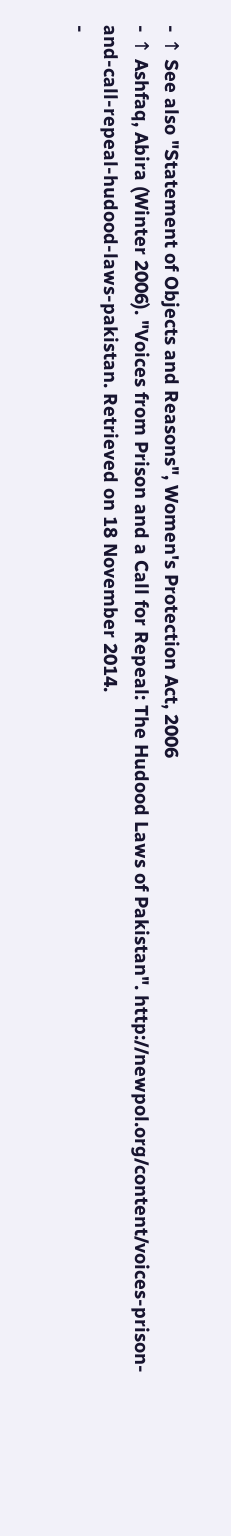- ↑ See also "Statement of Objects and Reasons", Women's Protection Act, 2006
- ↑ Ashfaq, Abira (Winter 2006). "Voices from Prison and a Call for Repeal: The Hudood Laws of Pakistan". http://newpol.org/content/voices-prison-and-call-repeal-hudood-laws-pakistan. Retrieved on 18 November 2014.
-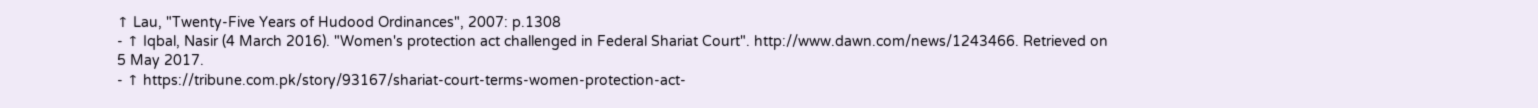↑ Lau, "Twenty-Five Years of Hudood Ordinances", 2007: p.1308
- ↑ Iqbal, Nasir (4 March 2016). "Women's protection act challenged in Federal Shariat Court". http://www.dawn.com/news/1243466. Retrieved on 5 May 2017.
- ↑ https://tribune.com.pk/story/93167/shariat-court-terms-women-protection-act-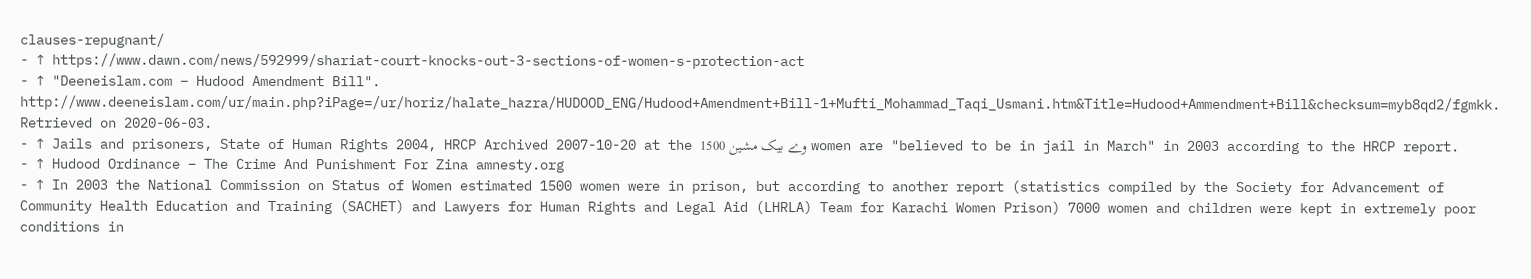clauses-repugnant/
- ↑ https://www.dawn.com/news/592999/shariat-court-knocks-out-3-sections-of-women-s-protection-act
- ↑ "Deeneislam.com – Hudood Amendment Bill". http://www.deeneislam.com/ur/main.php?iPage=/ur/horiz/halate_hazra/HUDOOD_ENG/Hudood+Amendment+Bill-1+Mufti_Mohammad_Taqi_Usmani.htm&Title=Hudood+Ammendment+Bill&checksum=myb8qd2/fgmkk. Retrieved on 2020-06-03.
- ↑ Jails and prisoners, State of Human Rights 2004, HRCP Archived 2007-10-20 at the وے بیک مشین 1500 women are "believed to be in jail in March" in 2003 according to the HRCP report.
- ↑ Hudood Ordinance – The Crime And Punishment For Zina amnesty.org
- ↑ In 2003 the National Commission on Status of Women estimated 1500 women were in prison, but according to another report (statistics compiled by the Society for Advancement of Community Health Education and Training (SACHET) and Lawyers for Human Rights and Legal Aid (LHRLA) Team for Karachi Women Prison) 7000 women and children were kept in extremely poor conditions in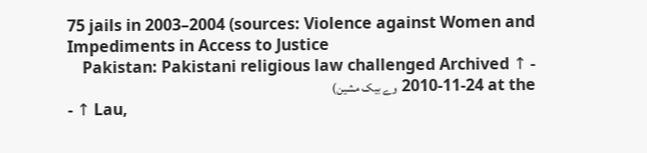75 jails in 2003–2004 (sources: Violence against Women and Impediments in Access to Justice
- ↑ Pakistan: Pakistani religious law challenged Archived 2010-11-24 at the وے بیک مشین)
- ↑ Lau,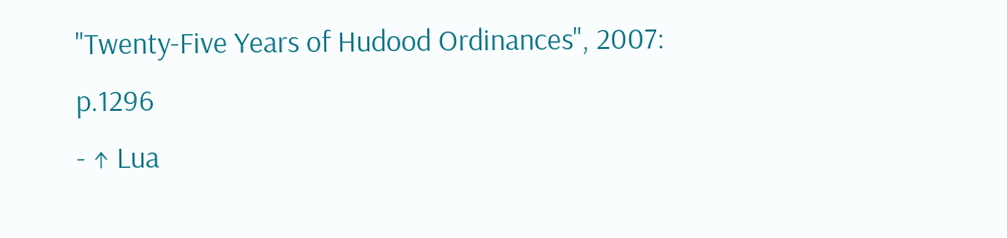"Twenty-Five Years of Hudood Ordinances", 2007: p.1296
- ↑ Lua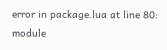error in package.lua at line 80: module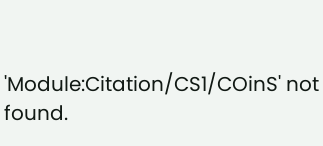'Module:Citation/CS1/COinS' not found.